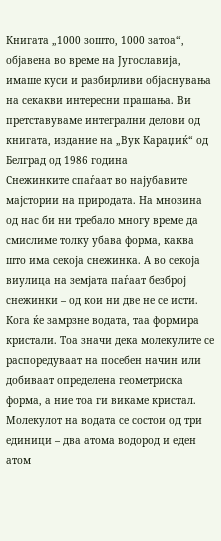Книгата „1000 зошто, 1000 затоа“, објавена во време на Југославија, имаше куси и разбирливи објаснувања на секакви интересни прашања. Ви претставуваме интегрални делови од книгата, издание на „Вук Караџиќ“ од Белград од 1986 година
Снежинките спаѓаат во најубавите мајстории на природата. На мнозина од нас би ни требало многу време да смислиме толку убава форма, каква што има секоја снежинка. А во секоја виулица на земјата паѓаат безброј снежинки – од кои ни две не се исти.
Кога ќе замрзне водата, таа формира кристали. Тоа значи дека молекулите се распоредуваат на посебен начин или добиваат определена геометриска форма, а ние тоа ги викаме кристал.
Молекулот на водата се состои од три единици – два атома водород и еден атом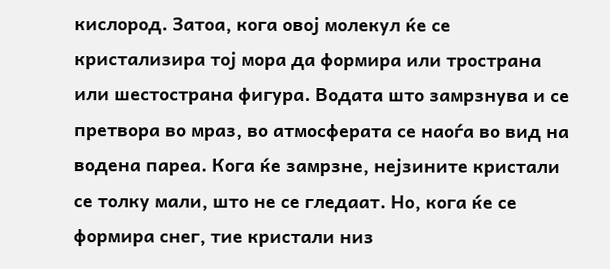кислород. Затоа, кога овој молекул ќе се кристализира тој мора да формира или тространа или шестострана фигура. Водата што замрзнува и се претвора во мраз, во атмосферата се наоѓа во вид на водена пареа. Кога ќе замрзне, нејзините кристали се толку мали, што не се гледаат. Но, кога ќе се формира снег, тие кристали низ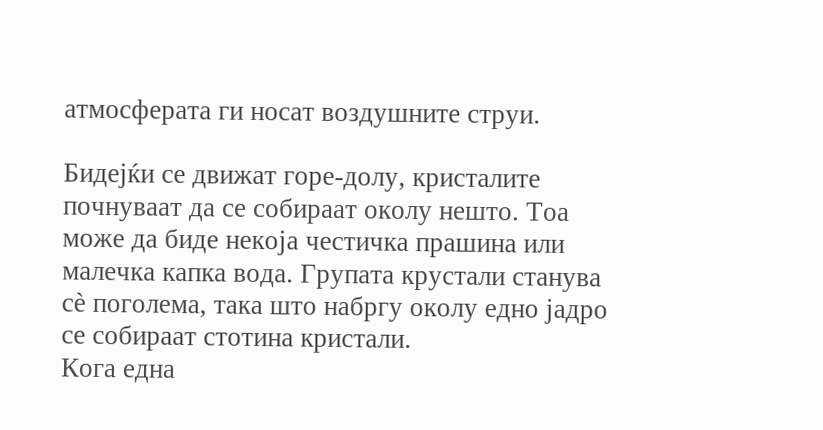атмосферата ги носат воздушните струи.

Бидејќи се движат горе-долу, кристалите почнуваат да се собираат околу нешто. Тоа може да биде некоја честичка прашина или малечка капка вода. Групата крустали станува сè поголема, така што набргу околу едно јадро се собираат стотина кристали.
Кога една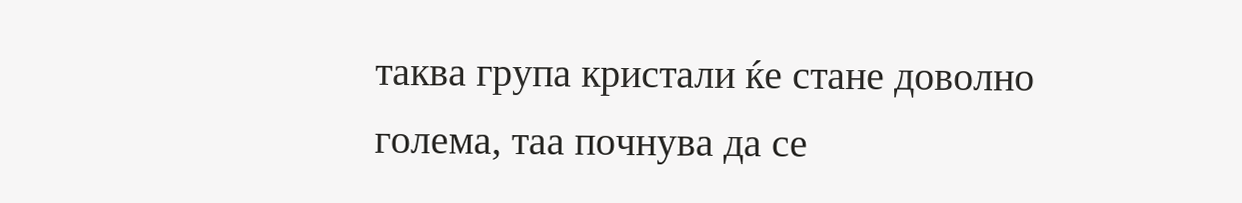таква група кристали ќе стане доволно голема, таа почнува да се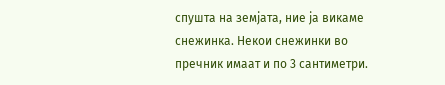спушта на земјата, ние ја викаме снежинка. Некои снежинки во пречник имаат и по 3 сантиметри.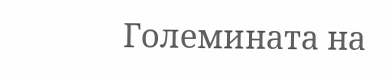Големината на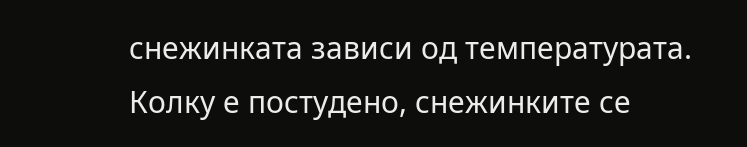снежинката зависи од температурата. Колку е постудено, снежинките се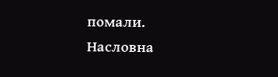помали.
Наслoвна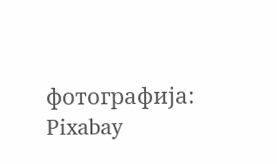фотографија: Pixabay